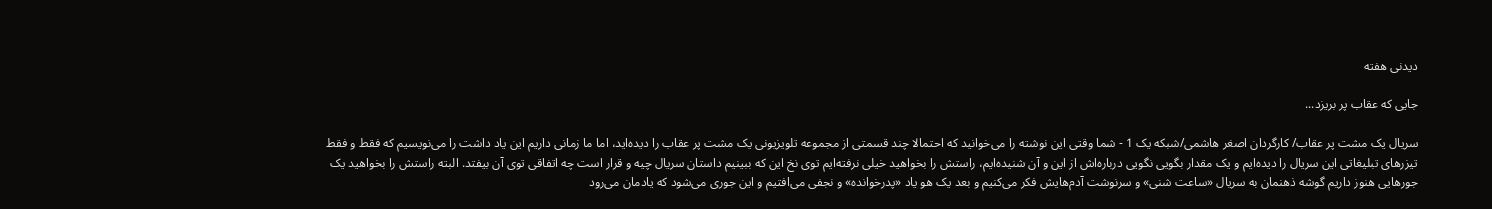دیدنی هفته‌

جایی که عقاب پر بریزد...

سریال یک مشت پر عقاب/ کارگردان اصغر هاشمی/شبکه یک‌ 1 - شما وقتی این نوشته را می‌خوانید که احتمالا چند قسمتی از مجموعه تلویزیونی یک مشت پر عقاب را دیده‌اید، اما ما زمانی داریم این یاد داشت را می‌نویسیم که فقط و فقط تیزر‌های تبلیغاتی این سریال را دیده‌ایم و یک مقدار بگویی نگویی درباره‌اش از این و آن شنیده‌ایم، راستش را بخواهید خیلی نرفته‌ایم توی نخ این که ببینیم داستان سریال چیه و قرار است چه اتفاقی توی آن بیفتد. البته راستش را بخواهید یک جور‌هایی هنوز داریم گوشه ذهنمان به سریال «ساعت شنی» و سرنوشت آدم‌هایش فکر می‌کنیم و بعد یک هو یاد «پدرخوانده» و نجفی می‌افتیم و این جوری می‌شود که یادمان می‌رود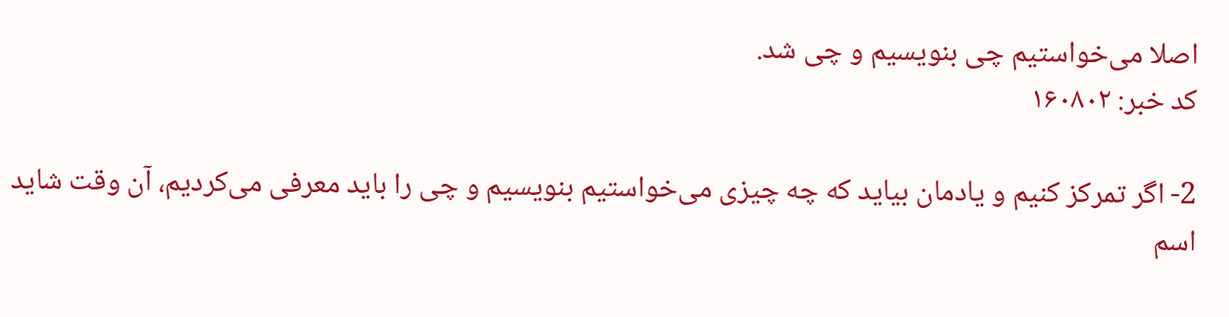اصلا می‌خواستیم چی بنویسیم و چی شد.
کد خبر: ۱۶۰۸۰۲

2- اگر تمرکز کنیم و یادمان بیاید که چه چیزی می‌خواستیم بنویسیم و چی را باید معرفی می‌کردیم، آن وقت شاید اسم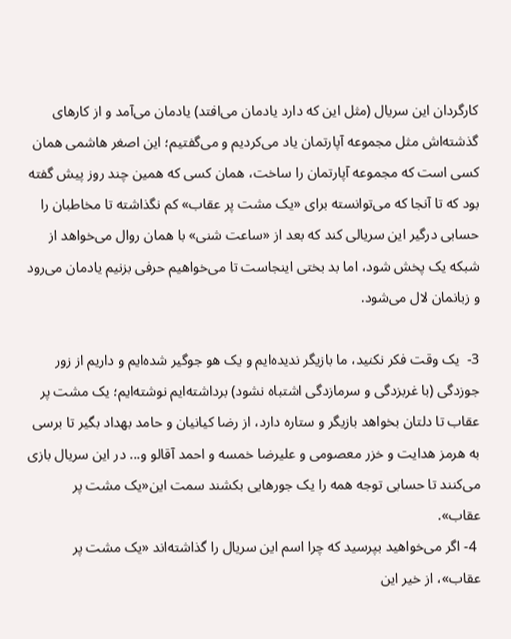کارگردان این سریال (مثل این که دارد یادمان می‌افتد) یادمان می‌آمد و از کار‌های گذشته‌اش مثل مجموعه آپارتمان یاد می‌کردیم و می‌گفتیم؛ این اصغر هاشمی همان کسی است که مجموعه آپارتمان را ساخت، همان کسی که همین چند روز پیش گفته بود که تا آنجا که می‌توانسته برای «یک مشت پر عقاب» کم نگذاشته تا مخاطبان را حسابی درگیر این سریالی کند که بعد از «ساعت شنی» با همان روال می‌خواهد از شبکه یک پخش شود، اما بد بختی اینجاست تا می‌خواهیم حرفی بزنیم یادمان می‌رود و زبانمان لال می‌شود.

3-  یک وقت فکر نکنید، ما بازیگر ندیده‌ایم و یک هو جوگیر شده‌ایم و داریم از زور جوزدگی (با غربزدگی و سرمازدگی اشتباه نشود) برداشته‌ایم نوشته‌ایم؛ یک مشت پر عقاب تا دلتان بخواهد بازیگر و ستاره دارد، از رضا کیانیان و حامد بهداد بگیر تا برسی به هرمز هدایت و خزر معصومی و علیرضا خمسه و احمد آقالو و... در این سریال بازی می‌کنند تا حسابی توجه همه را یک جور‌هایی بکشند سمت این«یک مشت پر عقاب».
 4- اگر می‌خواهید بپرسید که چرا اسم این سریال را گذاشته‌اند «یک مشت پر عقاب»، از خیر این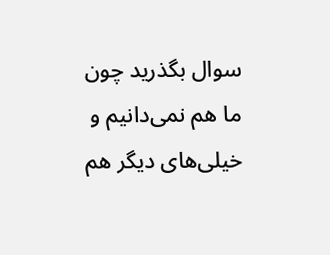سوال بگذرید چون ما هم نمی‌دانیم و خیلی‌های دیگر هم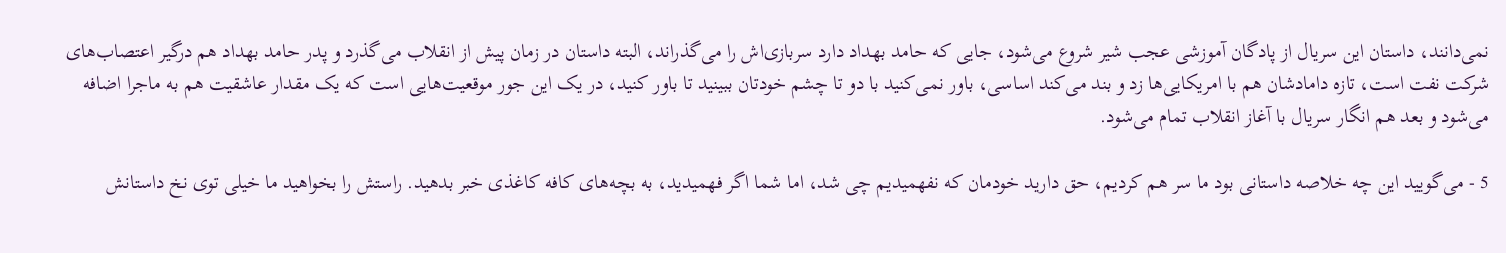نمی‌دانند، داستان این سریال از پادگان آموزشی عجب شیر شروع می‌شود، جایی که حامد بهداد دارد سربازی‌اش را می‌گذراند، البته داستان در زمان پیش از انقلاب می‌گذرد و پدر حامد بهداد هم درگیر اعتصاب‌های شرکت نفت است، تازه دامادشان هم با امریکایی‌ها زد و بند می‌کند اساسی، باور نمی‌کنید با دو تا چشم خودتان ببینید تا باور کنید، در یک این جور موقعیت‌هایی است که یک مقدار عاشقیت هم به ماجرا اضافه می‌شود و بعد هم انگار سریال با آغاز انقلاب تمام می‌شود.

5 - می‌گویید این چه خلاصه داستانی بود ما سر هم کردیم، حق دارید خودمان که نفهمیدیم چی شد، اما شما اگر فهمیدید، به بچه‌های کافه کاغذی خبر بدهید. راستش را بخواهید ما خیلی توی نخ داستانش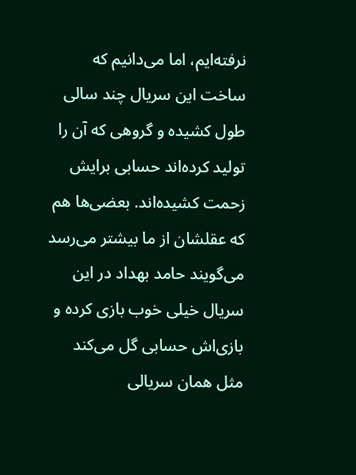نرفته‌ایم، اما می‌دانیم که ساخت این سریال چند سالی طول کشیده و گروهی که آن را تولید کرده‌اند حسابی برایش زحمت کشیده‌اند. بعضی‌ها هم که عقلشان از ما بیشتر می‌رسد می‌گویند حامد بهداد در این سریال خیلی خوب بازی کرده و بازی‌اش حسابی گل می‌کند مثل همان سریالی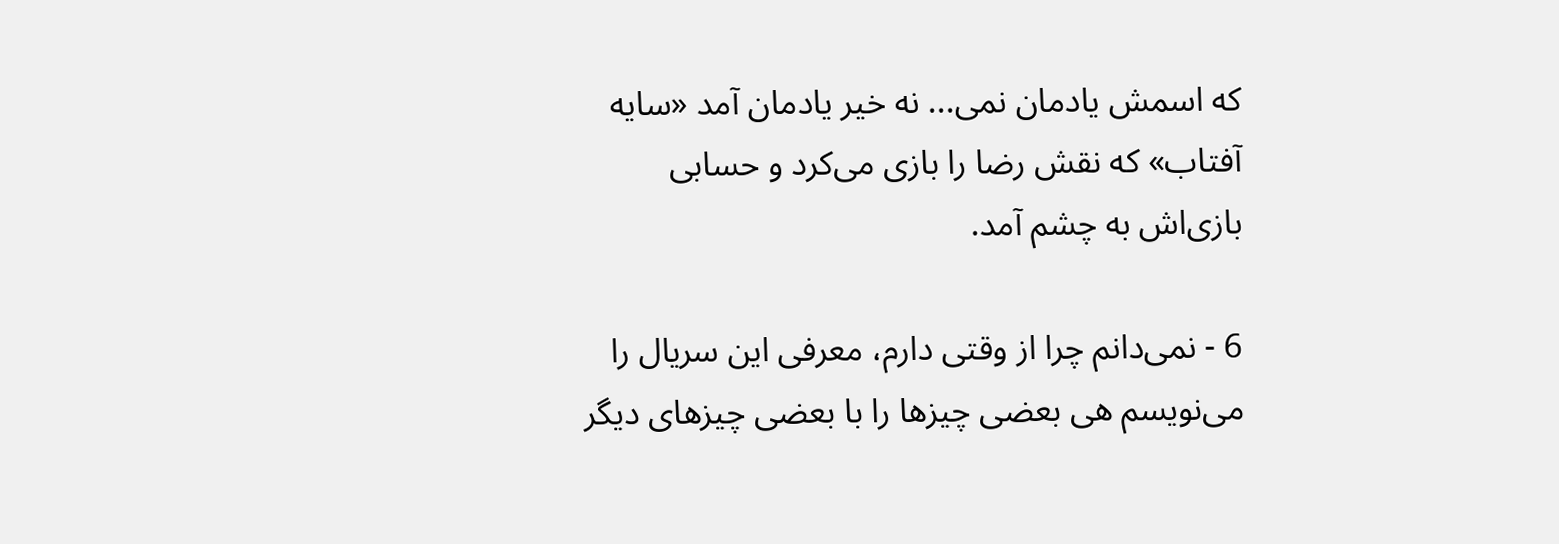که اسمش یادمان نمی... نه خیر یادمان آمد «سایه آفتاب» که نقش رضا را بازی می‌کرد و حسابی بازی‌اش به چشم آمد.

6 - نمی‌دانم چرا از وقتی دارم، معرفی این سریال را می‌نویسم هی بعضی چیز‌ها را با بعضی چیز‌های دیگر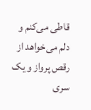قاطی می‌کنم و دلم می‌خواهد از رقص پرواز و یک سری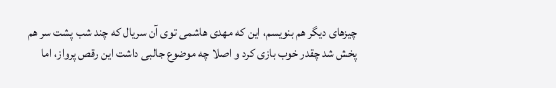چیز‌های دیگر هم بنویسم، این که مهدی هاشمی توی آن سریال که چند شب پشت سر هم پخش شد چقدر خوب بازی کرد و اصلا چه موضوع جالبی داشت این رقص پرواز، اما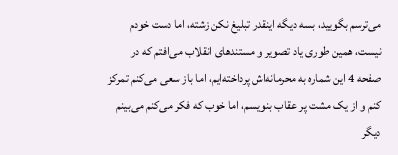می‌ترسم بگویید، بسه دیگه اینقدر تبلیغ نکن زشته، اما دست خودم نیست، همین طوری یاد تصویر و مستند‌های انقلاب می‌افتم که در صفحه 4 این شماره به محرمانه‌اش پرداخته‌ایم، اما باز سعی می‌کنم تمرکز کنم و از یک مشت پر عقاب بنویسم، اما خوب که فکر می‌کنم می‌بینم دیگر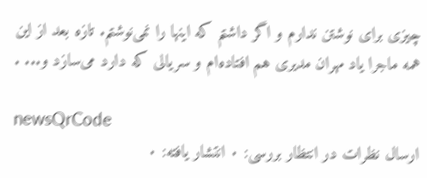چیزی برای نوشتن ندارم و اگر داشتم که اینها را نمی‌نوشتم. تازه بعد از این همه ماجرا یاد مهران مدیری هم افتاده‌ام و سریالی که دارد می‌سازد و... .

newsQrCode
ارسال نظرات در انتظار بررسی: ۰ انتشار یافته: ۰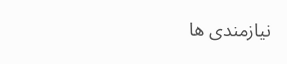نیازمندی ها